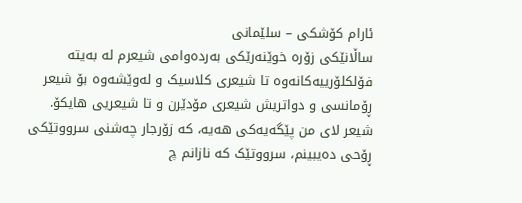ئارام كۆشكی – سلێمانی
ساڵانێکی زۆرە خوێنەرێکی بەردەوامی شیعرم لە بەیتە فۆلکلۆرییەکانەوە تا شیعری کلاسیک و لەوێشەوە بۆ شیعر ڕۆمانسی و دواتریش شیعری مۆدێرن و تا شیعریی هایکۆ. شیعر لای من پێگەیەکی هەیە، کە زۆرجار چەشنی سرووتێکی ڕۆحی دەیبینم، سرووتێک کە نازانم چ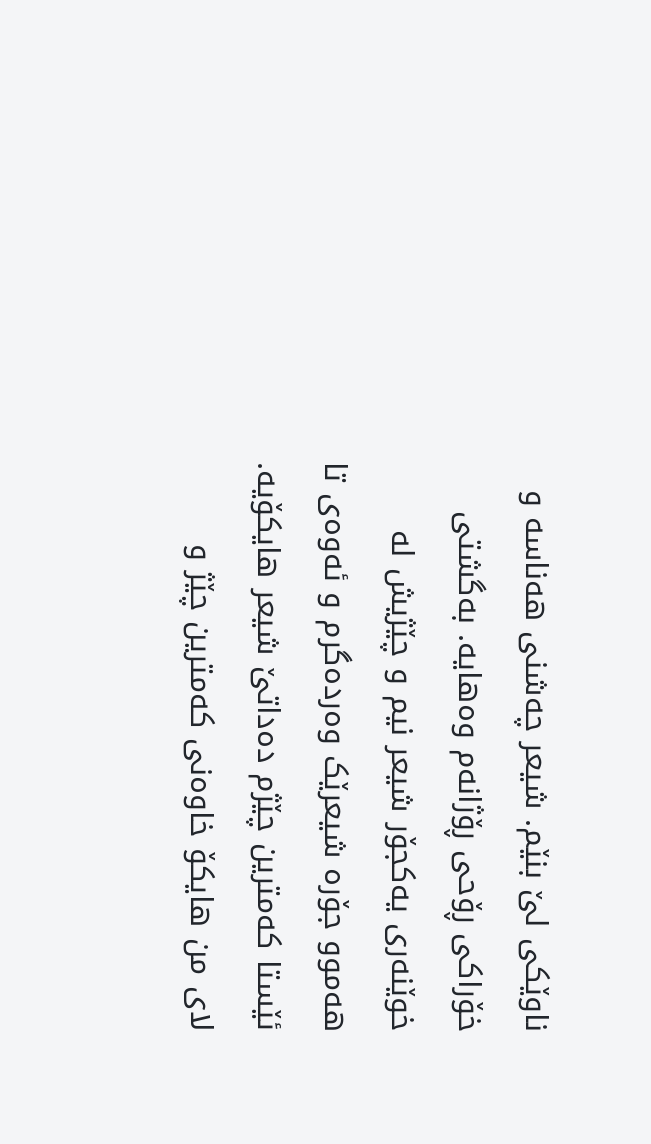ناوێکی لێ بنێم. شیعر چەشنی هەناسە و خۆراکی ڕۆحی ڕۆژانەم وەهایە. بەگشتی خوێنەری یەکجۆر شیعر نیم و چێژیش لە هەموو جۆرە شیعرێک وەردەگرم و ئەوەی تا ئێستا کەمترین چێژم دەداتێ شیعر هایکۆیە. لای من هایکۆ خاوەنی کەمترین چێژ و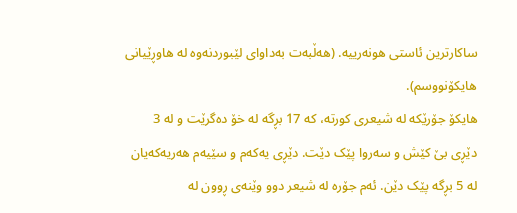ساکارترین ئاستی هونەرییە. (هەڵبەت بەداوای لێبوردنەوە لە هاوڕێیانی هایکۆنووسم).
هایکۆ جۆرێکە لە شیعری کورتە، کە 17 بڕگە لە خۆ دەگرێت و لە 3 دێڕی بێ کێش و سەروا پێک دێت. دێڕی یەکەم و سێیەم هەریەکەیان لە 5 بڕگە پێک دێن. ئەم جۆرە لە شیعر دوو وێنەی ڕوون لە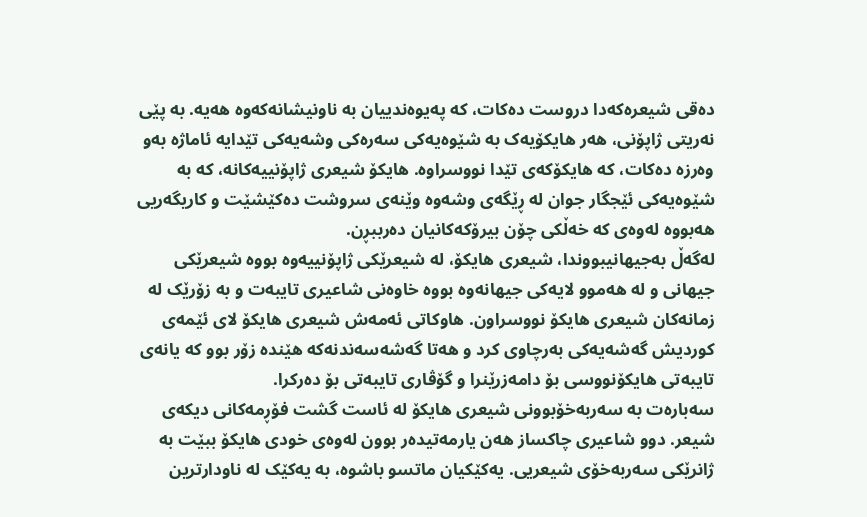دەقی شیعرەکەدا دروست دەکات، کە پەیوەندییان بە ناونیشانەکەوە هەیە. بە پێی نەریتی ژاپۆنی، هەر هایکۆیەک بە شێوەیەکی سەرەکی وشەیەکی تێدایە ئاماژە بەو وەرزە دەکات، کە هایکۆکەی تێدا نووسراوە. هایکۆ شیعری ژاپۆنییەکانە، کە بە شێوەیەکی ئێجگار جوان لە ڕێگەی وشەوە وێنەی سروشت دەکێشێت و کاریگەریی هەبووە لەوەی کە خەڵکی چۆن بیرۆکەکانیان دەرببڕن.
لەگەڵ بەجیهانیبووندا، شیعری هایکۆ، لە شیعرێکی ژاپۆنییەوە بووە شیعرێکی جیهانی و لە هەموو لایەکی جیهانەوە بووە خاوەنی شاعیری تایبەت و بە زۆرێک لە زمانەکان شیعری هایکۆ نووسراون. هاوکاتی ئەمەش شیعری هایکۆ لای ئێمەی کوردیش گەشەیەکی بەرچاوی کرد و هەتا گەشەسەندنەکە هێندە زۆر بوو کە یانەی تایبەتی هایکۆنووسی بۆ دامەزرێنرا و گۆڤاری تایبەتی بۆ دەرکرا.
سەبارەت بە سەربەخۆبوونی شیعری هایکۆ لە ئاست گشت فۆڕمەکانی دیکەی شیعر. دوو شاعیری چاکساز هەن یارمەتیدەر بوون لەوەی خودی هایکۆ ببێت بە ژانرێکی سەربەخۆی شیعریی. یەکێکیان ماتسو باشوە، بە یەکێک لە ناودارترین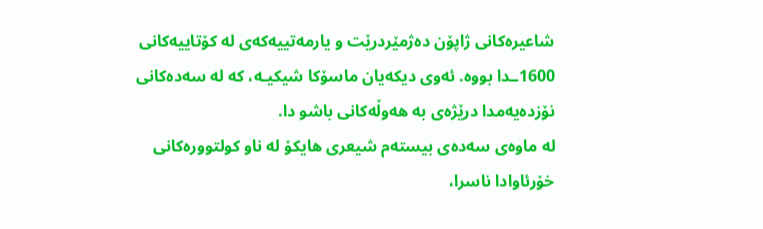شاعیرەکانی ژاپۆن دەژمێردرێت و یارمەتییەکەی لە کۆتاییەکانی 1600ـدا بووە. ئەوی دیکەیان ماسۆکا شیکیـە، کە لە سەدەکانی نۆزدەیەمدا درێژەی بە هەوڵەکانی باشو دا.
لە ماوەی سەدەی بیستەم شیعری هایکۆ لە ناو کولتوورەکانی خۆرئاوادا ناسرا،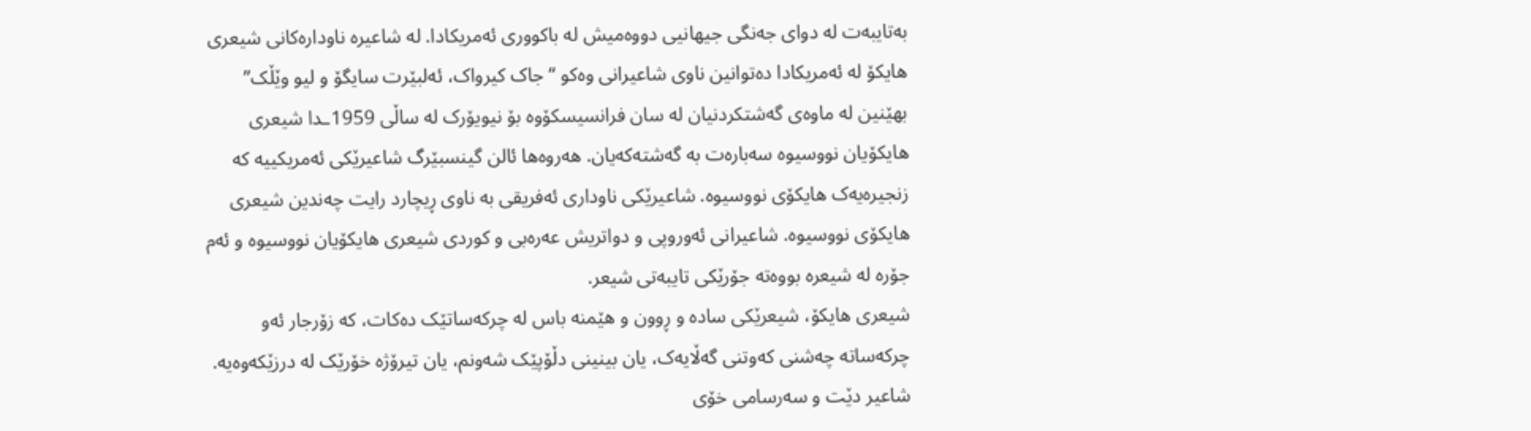بەتایبەت لە دوای جەنگی جیهانیی دووەمیش لە باکووری ئەمریکادا. لە شاعیرە ناودارەکانی شیعری هایکۆ لە ئەمریکادا دەتوانین ناوی شاعیرانی وەکو “جاک کیرواک، ئەلبێرت سایگۆ و لیو وێڵک” بهێنین لە ماوەی گەشتکردنیان لە سان فرانسیسکۆوە بۆ نیویۆرک لە ساڵی 1959ـدا شیعری هایکۆیان نووسیوە سەبارەت بە گەشتەکەیان. هەروەها ئالن گینسبێرگ شاعیرێکی ئەمریکییە کە زنجیرەیەک هایکۆی نووسیوە. شاعیرێکی ناوداری ئەفریقی بە ناوی ڕیچارد رایت چەندین شیعری هایکۆی نووسیوە. شاعیرانی ئەوروپی و دواتریش عەرەبی و کوردی شیعری هایکۆیان نووسیوە و ئەم جۆرە لە شیعرە بووەتە جۆرێکی تایبەتی شیعر.
شیعری هایکۆ، شیعرێکی سادە و ڕوون و هێمنە باس لە چرکەساتێک دەکات، کە زۆرجار ئەو چرکەساتە چەشنی کەوتنی گەڵایەک، یان بینینی دڵۆپێک شەونم، یان تیرۆژە خۆرێک لە درزێکەوەیە. شاعیر دێت و سەرسامی خۆی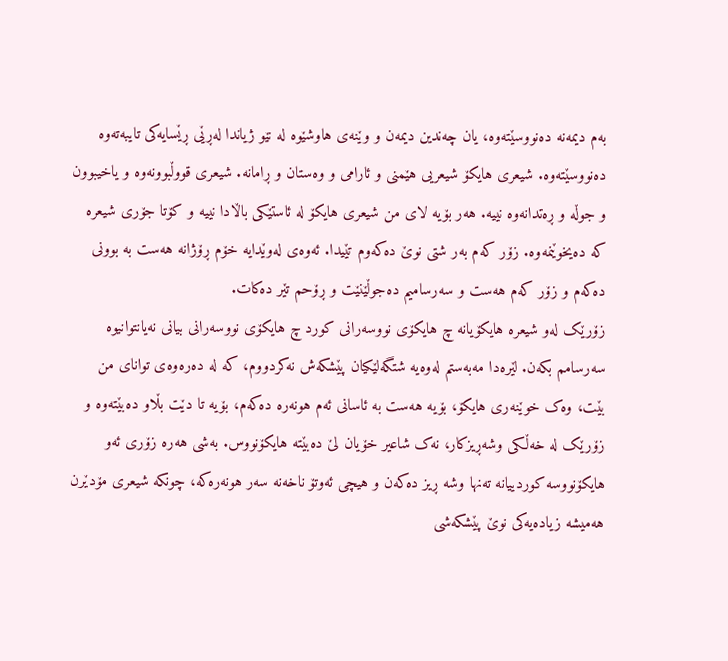بەم دیمەنە دەنووسێتەوە، یان چەندین دیمەن و وێنەی هاوشێوە لە نێو ژیاندا لەڕێی ڕێسایەکی تایبەتەوە دەنووسێتەوە. شیعری هایکۆ شیعریی هێمنی و ئارامی و وەستان و ڕامانە. شیعری قووڵبوونەوە و یاخیبوون و جوڵە و ڕەتدانەوە نییە. هەر بۆیە لای من شیعری هایکۆ لە ئاستێکی باڵادا نییە و کۆتا جۆری شیعرە کە دەیخوێنمەوە. زۆر کەم بەر شتی نوێ دەکەوم تێیدا. ئەوەی لەوێدایە خۆم ڕۆژانە هەست بە بوونی دەکەم و زۆر کەم هەست و سەرسامیم دەجوڵێنێت و ڕۆحم تێر دەکات.
زۆرێک لەو شیعرە هایکۆیانە چ هایکۆی نووسەرانی کورد چ هایکۆی نووسەرانی بیانی نەیانتوانیوە سەرسامم بکەن. لێرەدا مەبەستم لەوەیە شتگەلێکیان پێشکەش نەکردووم، کە لە دەرەوەی توانای من بێت، وەک خوێنەری هایکۆ، بۆیە هەست بە ئاسانی ئەم هونەرە دەکەم، بۆیە تا دێت بڵاو دەبێتەوە و زۆرێک لە خەڵکی وشەڕیزکار، نەک شاعیر خۆیان لێ دەبێتە هایکۆنووس. بەشی هەرە زۆری ئەو هایکۆنووسە کوردییانە تەنها وشە ڕیز دەکەن و هیچی ئەوتۆ ناخەنە سەر هونەرەکە، چونکە شیعری مۆدێرن هەمیشە زیادەیەکی نوێ پێشکەشی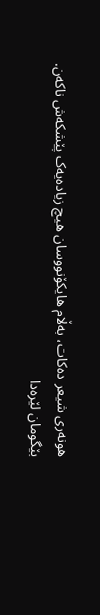هونەری شیعر دەکات، بەڵام هایکۆنووسان هیچ زیادەیەک پێشکەش ناکەن.
بێگومان لێرەدا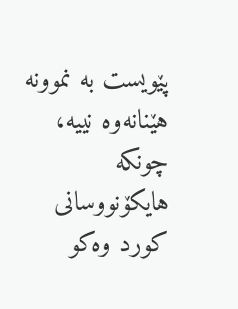پێویست بە نموونە هێنانەوە نییە، چونکە هایکۆنووسانی کورد وەکو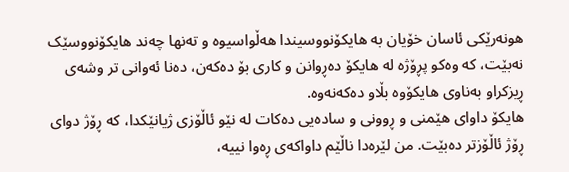هونەرێکی ئاسان خۆیان بە هایکۆنووسیندا هەڵواسیوە و تەنها چەند هایکۆنووسێک نەبێت، کە وەکو پڕۆژە لە هایکۆ دەڕوانن و کاری بۆ دەکەن، دەنا ئەوانی تر وشەی ڕیزکراو بەناوی هایکۆوە بڵاو دەکەنەوە.
هایکۆ داوای هێمنی و ڕوونی و سادەیی دەکات لە نێو ئاڵۆزی ژیانێکدا، کە ڕۆژ دوای ڕۆژ ئاڵۆزتر دەبێت. من لێرەدا ناڵێم داواکەی ڕەوا نییە،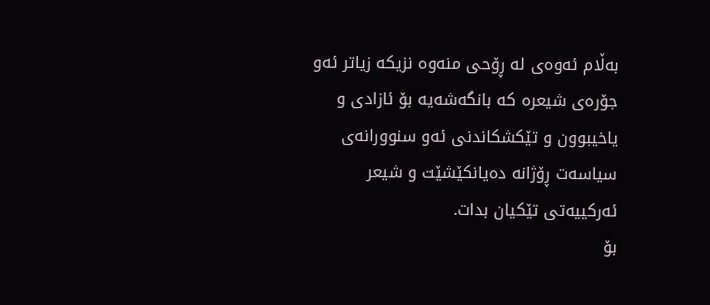بەڵام ئەوەی لە ڕۆحی منەوە نزیکە زیاتر ئەو جۆرەی شیعرە کە بانگەشەیە بۆ ئازادی و یاخیبوون و تێکشکاندنی ئەو سنوورانەی سیاسەت ڕۆژانە دەیانکێشێت و شیعر ئەرکییەتی تێکیان بدات.
بۆ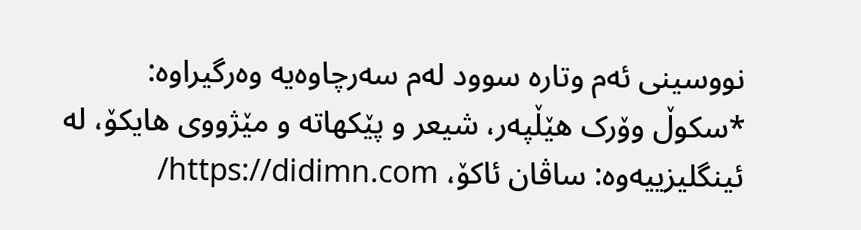نووسینی ئەم وتارە سوود لەم سەرچاوەیە وەرگیراوە:
*سکوڵ وۆرک هێڵپەر، شیعر و پێکهاتە و مێژووی هایکۆ، لە ئینگلیزییەوە: ساڤان ئاکۆ، https://didimn.com/